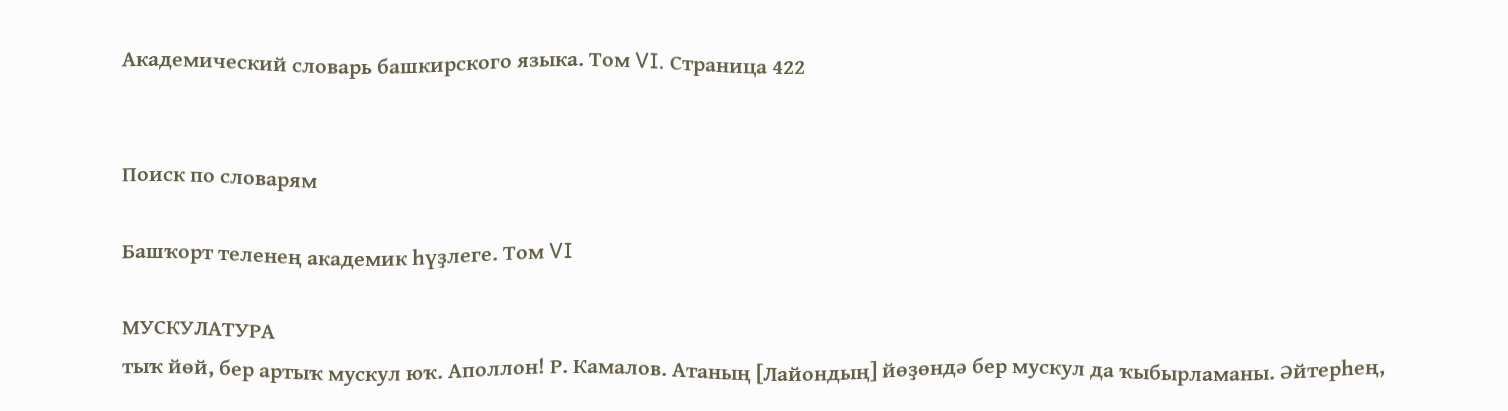Академический словарь башкирского языка. Том VI. Страница 422


Поиск по словарям

Башҡорт теленең академик һүҙлеге. Том VI

МУСКУЛАТУРА
тыҡ йөй, бер артыҡ мускул юҡ. Аполлон! Р. Камалов. Атаның [Лайондың] йөҙөндә бер мускул да ҡыбырламаны. Әйтерһең,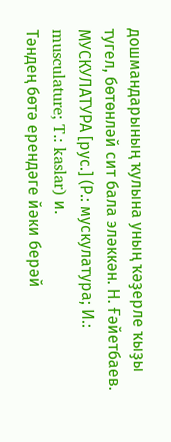дошмандарының ҡулына уның ҡәҙерле ҡыҙы тугел, бөтөнләй сит бала эләккән. Н. Ғәйетбаев.
МУСКУЛАТУРА [рус.] (Р.: мускулатура; И.: musculature; T.: kaslar) и.
Тәндең бөтә ерендәге йәки берәй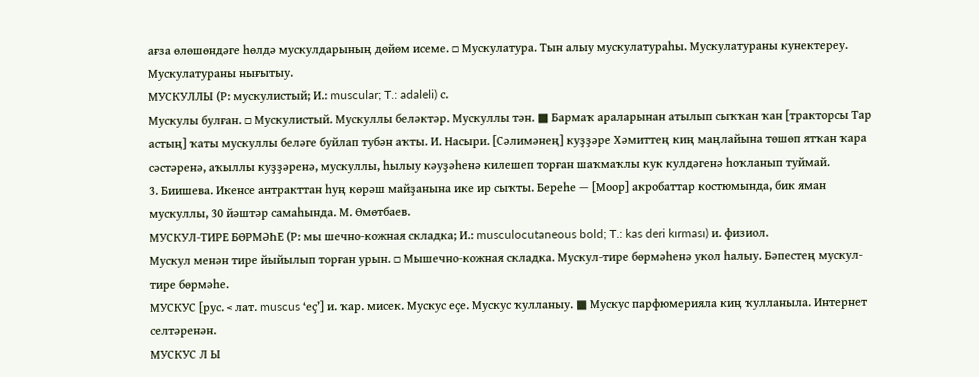ағза өлөшөндәге һөлдә мускулдарының дөйөм исеме. □ Мускулатура. Тын алыу мускулатураһы. Мускулатураны кунектереу. Мускулатураны нығытыу.
МУСКУЛЛЫ (Р: мускулистый; И.: muscular; T.: adaleli) с.
Мускулы булған. □ Мускулистый. Мускуллы беләктәр. Мускуллы тән. ■ Бармаҡ араларынан атылып сыҡҡан ҡан [тракторсы Тар астың] ҡаты мускуллы беләге буйлап тубән аҡты. И. Насыри. [Сәлимәнең] куҙҙәре Хәмиттең киң маңлайына төшөп ятҡан ҡара сәстәренә, аҡыллы куҙҙәренә, мускуллы, һылыу кәуҙәһенә килешеп торған шаҡмаҡлы кук кулдәгенә һоҡланып туймай.
3. Биишева. Икенсе антракттан һуң көрәш майҙанына ике ир сыҡты. Береһе — [Моор] акробаттар костюмында, бик яман мускуллы, 30 йәштәр самаһында. М. Өмөтбаев.
МУСКУЛ-ТИРЕ БӨРМӘҺЕ (Р: мы шечно-кожная складка; И.: musculocutaneous bold; T.: kas deri kırması) и. физиол.
Мускул менән тире йыйылып торған урын. □ Мышечно-кожная складка. Мускул-тире бөрмәһенә укол һалыу. Бәпестең мускул-тире бөрмәһе.
МУСКУС [рус. < лат. muscus ‘еҫ’] и. ҡар. мисек. Мускус еҫе. Мускус ҡулланыу. ■ Мускус парфюмерияла киң ҡулланыла. Интернет селтәренән.
МУСКУС Л Ы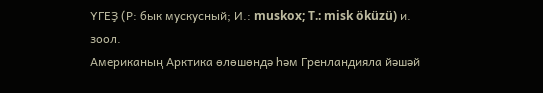ҮГЕҘ (Р: бык мускусный; И.: muskox; T.: misk öküzü) и. зоол.
Американың Арктика өлөшөндә һәм Гренландияла йәшәй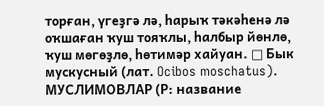торған, үгеҙгә лә, һарыҡ тәкәһенә лә оҡшаған ҡуш тояҡлы, һалбыр йөнлө, ҡуш мөгөҙлө, һөтимәр хайуан. □ Бык мускусный (лат. Ocibos moschatus).
МУСЛИМОВЛАР (Р: название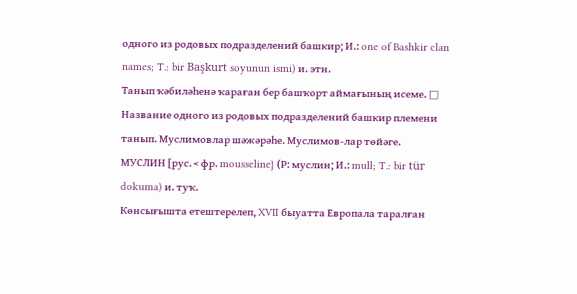одного из родовых подразделений башкир; И.: one of Bashkir clan names; T.: bir Başkurt soyunun ismi) и. этн.
Танып ҡәбиләһенә ҡараған бер башҡорт аймағының исеме. □ Название одного из родовых подразделений башкир племени танып. Муслимовлар шәжәрәһе. Муслимов-лар төйәге.
МУСЛИН [рус. < фр. mousseline} (Р: муслин; И.: mull; T.: bir tür dokuma) и. туҡ.
Көнсығышта етештерелеп, XVII быуатта Европала таралған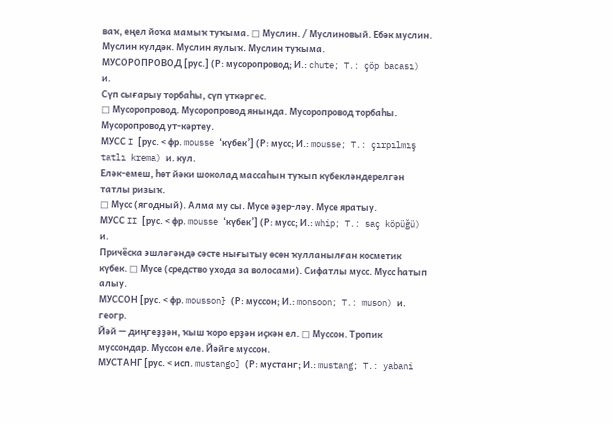ваҡ, еңел йоҡа мамыҡ туҡыма. □ Муслин. / Муслиновый. Ебәк муслин. Муслин кулдәк. Муслин яулыҡ. Муслин туҡыма.
МУСОРОПРОВОД [рус.] (Р: мусоропровод; И.: chute; T.: çöp bacası) и.
Сүп сығарыу торбаһы, сүп үткәргес.
□ Мусоропровод. Мусоропровод янында. Мусоропровод торбаһы. Мусоропровод ут-кәртеу.
МУСС I [рус. < фр. mousse ‘күбек’] (Р: мусс; И.: mousse; T.: çırpılmış tatlı krema) и. кул.
Еләк-емеш, һөт йәки шоколад массаһын туҡып күбекләндерелгән татлы ризыҡ.
□ Мусс (ягодный). Алма му сы. Мусе әҙер-ләу. Мусе яратыу.
МУСС II [рус. < фр. mousse ‘күбек’] (Р: мусс; И.: whip; T.: saç köpüğü) и.
Причёска эшләгәндә сәсте нығытыу өсөн ҡулланылған косметик күбек. □ Мусе (средство ухода за волосами). Сифатлы мусс. Мусс һатып алыу.
МУССОН [рус. < фр. mousson} (Р: муссон; И.: monsoon; T.: muson) и. геогр.
Йәй — диңгеҙҙән, ҡыш ҡоро ерҙән иҫкән ел. □ Муссон. Тропик муссондар. Муссон еле. Йәйге муссон.
МУСТАНГ [рус. < исп. mustango] (Р: мустанг; И.: mustang; T.: yabani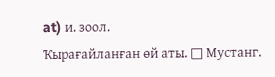at) и. зоол.
Ҡырағайланған өй аты. □ Мустанг.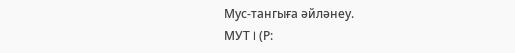Мус-тангыға әйләнеу.
МУТ I (Р: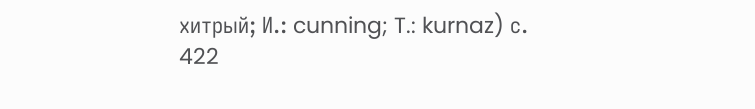хитрый; И.: cunning; T.: kurnaz) с.
422